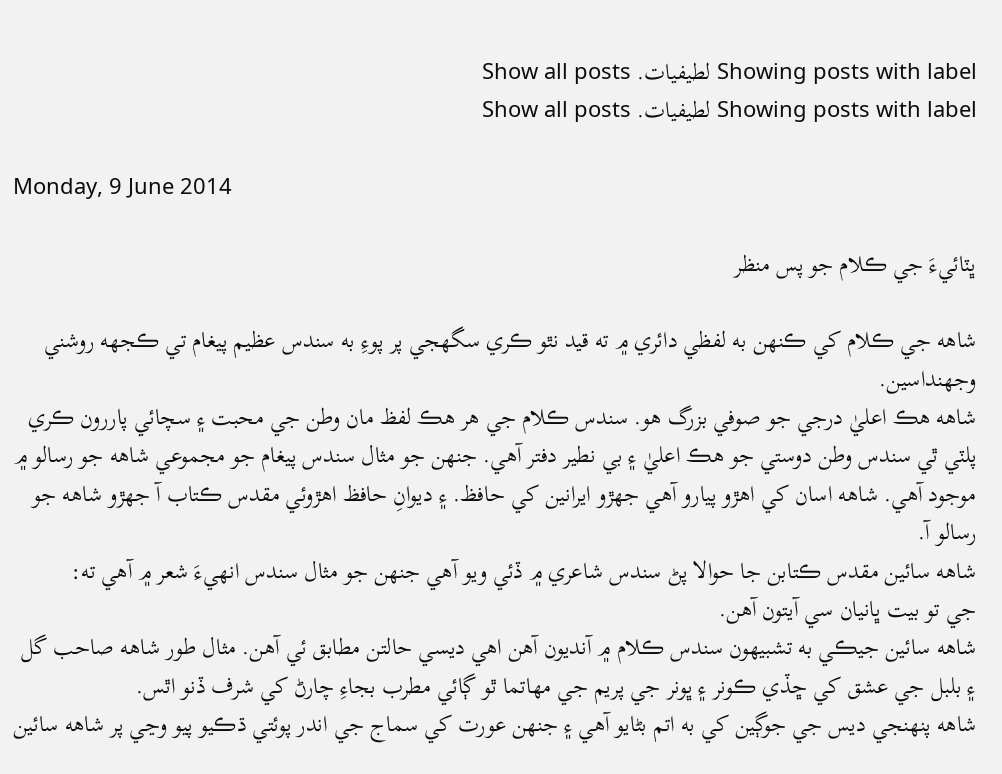Showing posts with label لطيفيات. Show all posts
Showing posts with label لطيفيات. Show all posts

Monday, 9 June 2014

ڀٽائيءَ جي ڪلام جو پس منظر

شاهه جي ڪلام کي ڪنهن به لفظي دائري ۾ ته قيد نٿو ڪري سگهجي پر پوءِ به سندس عظيم پيغام تي ڪجهه روشني وجهنداسين.
شاهه هڪ اعليٰ درجي جو صوفي بزرگ هو. سندس ڪلام جي هر هڪ لفظ مان وطن جي محبت ۽ سچائي پاررون ڪري پلٽي ٿي سندس وطن دوستي جو هڪ اعليٰ ۽ بي نطير دفتر آهي. جنهن جو مثال سندس پيغام جو مجموعي شاهه جو رسالو ۾  موجود آهي. شاهه اسان کي اهڙو پيارو آهي جهڙو ايرانين کي حافظ. ۽ ديوانِ حافظ اهڙوئي مقدس ڪتاب آ جهڙو شاهه جو رسالو آ.
شاهه سائين مقدس ڪتابن جا حوالا پڻ سندس شاعري ۾ ڏئي ويو آهي جنهن جو مثال سندس انهيءَ شعر ۾ آهي ته:
جي تو بيت ڀانيان سي آيتون آهن.
شاهه سائين جيڪي به تشبيهون سندس ڪلام ۾ آنديون آهن اهي ديسي حالتن مطابق ئي آهن. مثال طور شاهه صاحب گل ۽ بلبل جي عشق کي ڇڏي ڪونر ۽ ڀونر جي پريم جي مهاتما ٿو ڳائي مطرب بجاءِ چارڻ کي شرف ڏنو اٿس.
شاهه پنهنجي ديس جي جوڳين کي به اتم بڻايو آهي ۽ جنهن عورت کي سماج جي اندر پوئتي ڌڪيو پيو وڃي پر شاهه سائين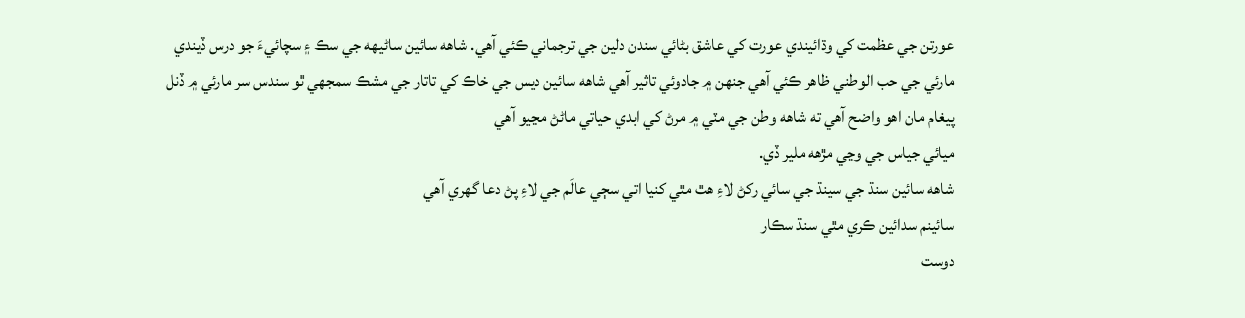عورتن جي عظمت کي وڌائيندي عورت کي عاشق بڻائي سندن دلين جي ترجماني ڪئي آهي. شاهه سائين ساڻيهه جي سڪ ۽ سچائيءَ جو درس ڏيندي مارئي جي حب الوطني ظاهر ڪئي آهي جنهن ۾ جادوئي تاثير آهي شاهه سائين ديس جي خاڪ کي تاتار جي مشڪ سمجهي ٿو سندس سر مارئي ۾ ڏنل پيغام مان اهو واضح آهي ته شاهه وطن جي مٽي ۾ مرڻ کي ابدي حياتي ماڻڻ مڃيو آهي
ميائي جياس جي وڃي مڙهه ملير ڏي.
شاهه سائين سنڌ جي سينڌ جي سائي رکڻ لاءِ هٿ مٿي کنيا اتي سڄي عالَم جي لاءِ پڻ دعا گهري آهي
سائينم سدائين ڪري مٿي سنڌ سڪار
دوست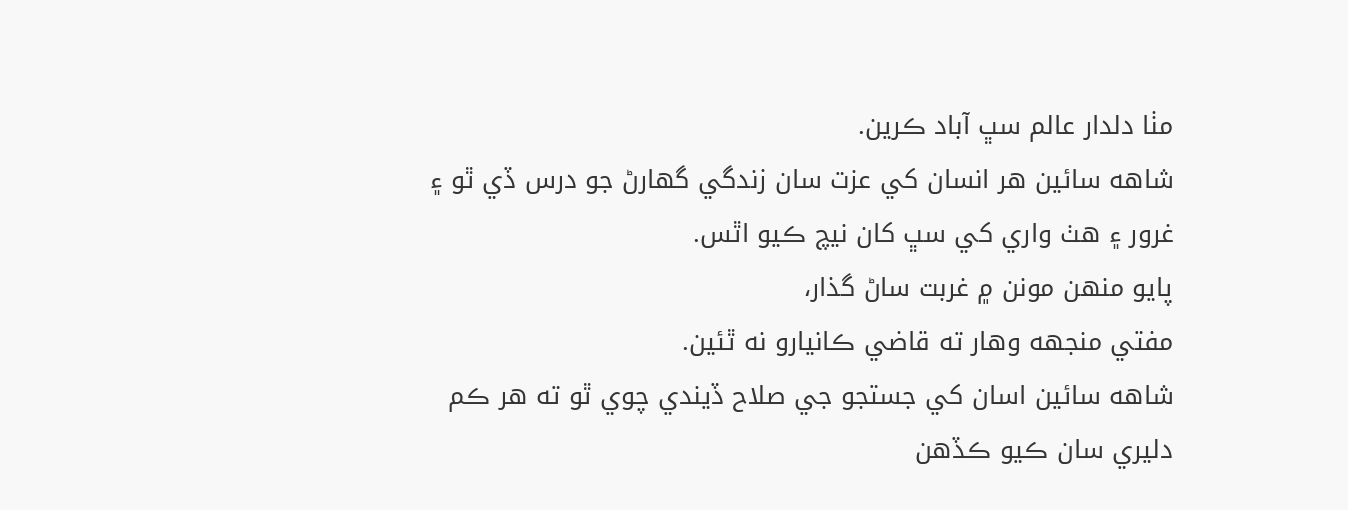مٺا دلدار عالم سڀ آباد ڪرين.
شاهه سائين هر انسان کي عزت سان زندگي گهارڻ جو درس ڏي ٿو ۽ غرور ۽ هٺ واري کي سڀ کان نيچ ڪيو اٿس.
پايو منهن مونن ۾ غربت ساڻ گذار،
مفتي منجهه وهار ته قاضي ڪانيارو نه ٿئين.
شاهه سائين اسان کي جستجو جي صلاح ڏيندي چوي ٿو ته هر ڪم دليري سان ڪيو ڪڏهن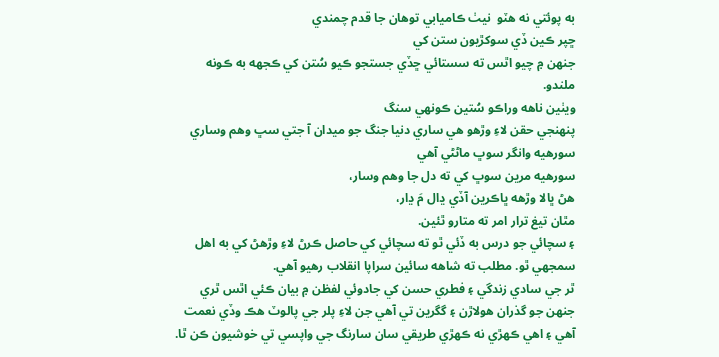به پوئتي نه هٽو  نيٺ ڪاميابي توهان جا قدم چمندي
ڇپر ڪين ڏي سوکڙيون ستن کي
جنهن ۾ چيو اٿس ته سستائي ڇڏي جستجو ڪيو سُتن کي ڪجهه به ڪونه ملندو.
ويٺين ناهه وراڪو سُتين ڪونهي سنگ
پنهنجي حقن لاءِ وڙهو هي ساري دنيا جنگ جو ميدان آ جتي سڀ وهم وساري سورهيه وانگر سوڀ ماڻڻي آهي
سورهيه مرين سوڀ کي ته دل جا وهم وسار،
هڻ ڀالا وڙهه ڀاڪرين آڏي ڍال مَ ڍار،
مٿان تيغ ترار امر ته متارو ٿئين.
۽ سچائي جو درس به ڏئي ٿو ته سچائي کي حاصل ڪرڻ لاءِ وڙهڻ کي به اهل سمجهي ٿو. مطلب ته شاهه سائين سراپا انقلاب رهيو آهي.
ٿر جي سادي زندگي ۽ فطري حسن کي جادوئي لفظن ۾ بيان ڪئي اٿس ٿري جنهن جو گذران هولاڙن ۽ گگرين تي آهي جن لاءِ پلر جي پالوٽ هڪ وڏي نعمت آهي ۽ اهي ڪهڙي نه ڪهڙي طريقي سان سارنگ جي واپسي تي خوشيون ڪن ٿا.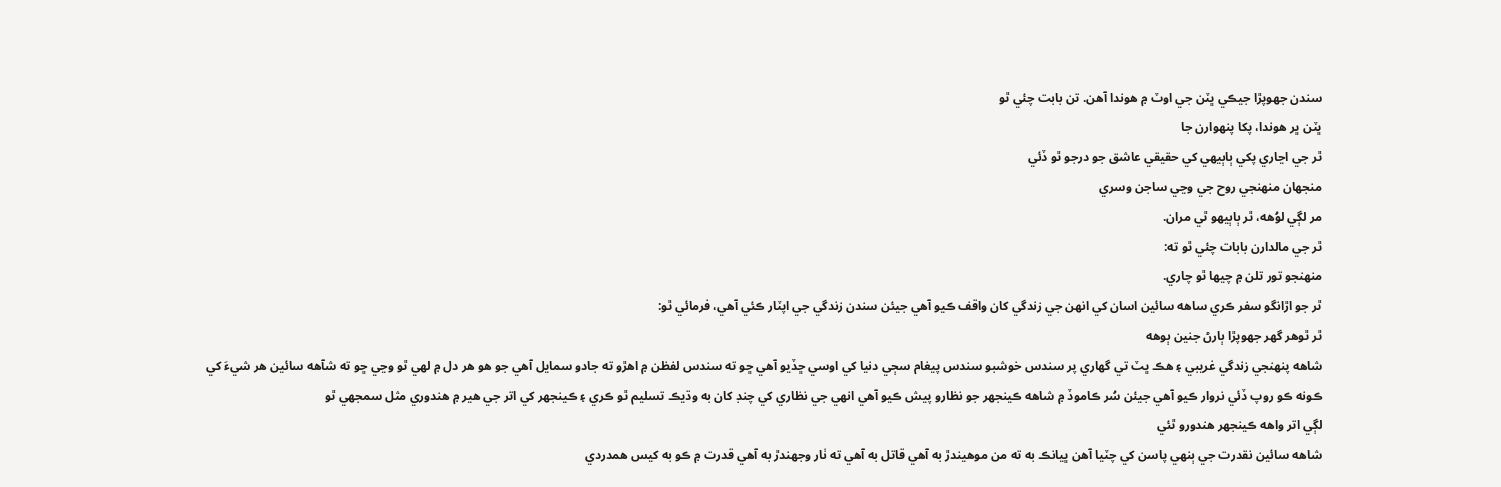سندن جهوپڙا جيڪي ڀٽن جي اوٽ ۾ هوندا آهن. تن بابت چئي ٿو
ڀٽن ڀر هوندا، پکا پنهوارن جا
ٿر جي اڃاري پکي ٻاٻيهي کي حقيقي عاشق جو درجو ٿو ڏئي
منجهان منهنجي روح جي وڃي ساجن وسري
مر لڳي لوُهه، ٿر ٻاٻيهو ٿي مران.
ٿر جي مالدارن بابات چئي ٿو ته:
منهنجو تور تلن ۾ چيها ٿو چاري.
ٿر جو اڙانگو سفر ڪري ساهه سائين اسان کي انهن جي زندگي کان واقف ڪيو آهي جيئن سندن زندگي جي اپٽار ڪئي آهي، فرمائي ٿو:
ٿر ٿوهر گهر جهوپڙا ٻارڻ جنين ٻوهه
شاهه پنهنجي زندگي غريبي ۽ هڪ ڀٽ تي گهاري پر سندس خوشبو سندس پيغام سڄي دنيا کي اوسي ڇڏيو آهي ڇو ته سندس لفظن ۾ اهڙو ته جادو سمايل آهي جو هو هر دل ۾ لهي ٿو وڃي ڇو ته شآهه سائين هر شيءَ کي ڪونه ڪو روپ ڏئي نروار ڪيو آهي جيئن سُر ڪاموڏ ۾ شاهه ڪينجهر جو نظارو پيش ڪيو آهي انهي جي نظاري کي چنڊ کان به وڌيڪ تسليم ٿو ڪري ۽ ڪينجهر کي اتر جي هير ۾ هندوري مثل سمجهي ٿو
لڳي اتر واهه ڪينجهر هندورو ٿئي
شاهه سائين نقدرت جي ٻنهي پاسن کي چٽيا آهن ڀيانڪ به ته من موهيندڙ به آهي قاتل به آهي ته ٺار وجهندڙ به آهي قدرت ۾ ڪو به کيس همدردي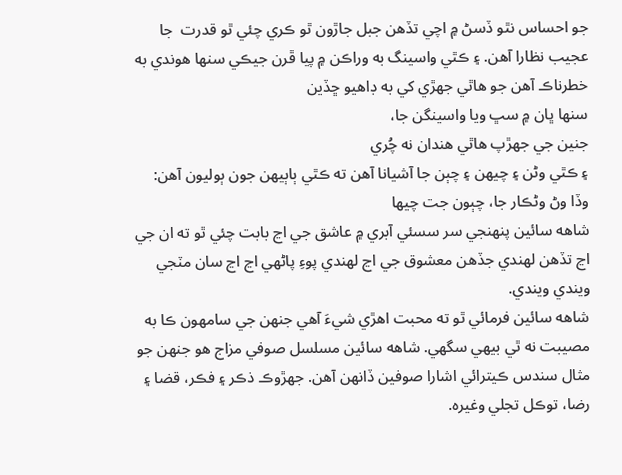جو احساس نٿو ڏسڻ ۾ اچي تڏهن جبل جاڙون ٿو ڪري چئي ٿو قدرت  جا عجيب نظارا آهن. ۽ ڪٿي واسينگ به وراڪن ۾ پيا ڦرن جيڪي سنها هوندي به خطرناڪ آهن جو هاٿي جهڙي کي به ڊاهيو ڇڏين
سنها ڀان ۾ سڀ ويا واسينگن جا،
جنين جي جهڙپ هاٿي هندان نه چُري
۽ ڪٿي وڻن ۽ چيهن ۽ چٻن جا آشيانا آهن ته ڪٿي ٻاٻيهن جون ٻوليون آهن:
وڏا وڻ وڻڪار جا، چٻون جت چيها
شاهه سائين پنهنجي سر سسئي آبري ۾ عاشق جي اڃ بابت چئي ٿو ته ان جي اڃ تڏهن لهندي جڏهن معشوق جي اڃ لهندي پوءِ پاڻهي اڃ اڃ سان مٽجي ويندي ويندي.
شاهه سائين فرمائي ٿو ته محبت اهڙي شيءَ آهي جنهن جي سامهون ڪا به مصيبت نه ٿي بيهي سگهي. شاهه سائين مسلسل صوفي مزاج هو جنهن جو مثال سندس ڪيترائي اشارا صوفين ڏانهن آهن. جهڙوڪ ذڪر ۽ فڪر، قضا ۽ رضا، توڪل تجلي وغيره.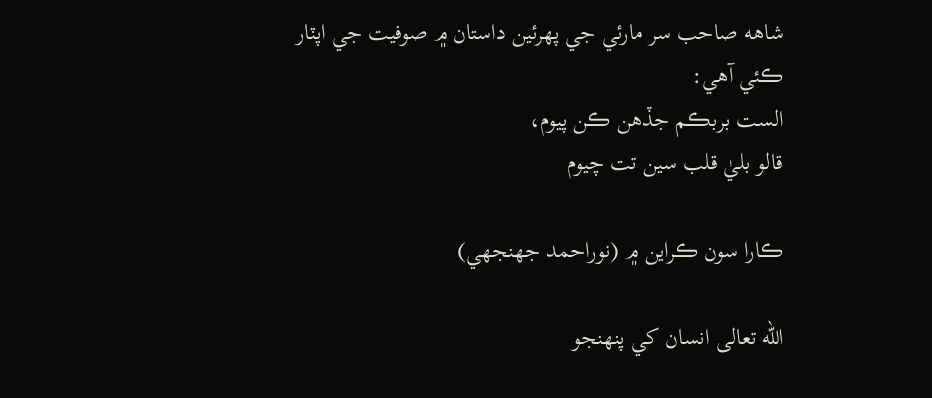شاهه صاحب سر مارئي جي پهرئين داستان ۾ صوفيت جي اپٽار ڪئي آهي:
الست بربڪم جڏهن ڪن پيوم،
قالو بليٰ قلب سين تت چيوم

ڪارا سون ڪراين ۾ (نوراحمد جهنجهي)

الله تعالى انسان کي پنهنجو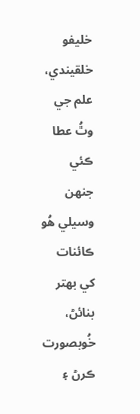خليفو خلقيندي، علم جي وٿُ عطا ڪئي جنهن وسيلي هُو ڪائنات کي بهتر بنائڻ، خُوبصورت ڪرڻ ۽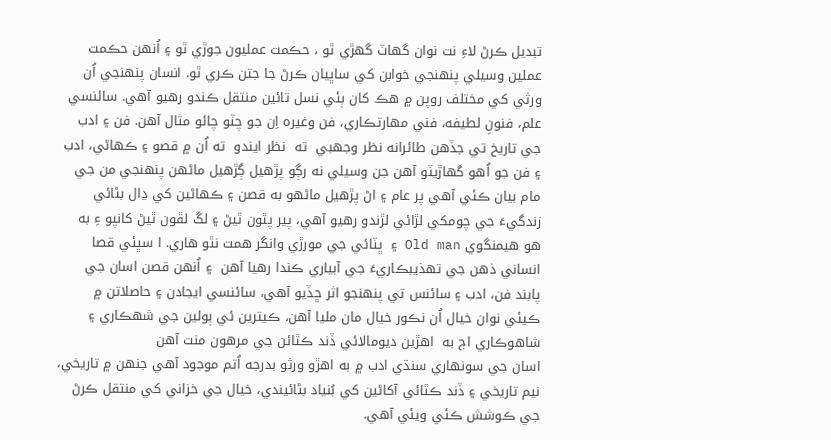تبديل ڪرڻ لاءِ نت نوان گهاٽ گهڙي ٿو ، حڪمت عمليون جوڙي ٿو ۽ اُنهن حڪمت عملين وسيلي پنهنجي خوابن کي ساڀيان ڪرڻ جا جتن ڪري ٿو. انسان پنهنجي اُن ورثي کي مختلف روپن ۾ هڪ کان ٻئي نسل تائين منتقل ڪندو رهيو آهي. سائنسي علم، فنونِ لطيفه، فني مهارتڪاري، فن وغيره اِن جو چٽو چائو مثال آهن. فن ۽ ادب جي تاريخ تي جڏهن طائرانه نظر وجھبي  ته  نظر ايندو  ته اُن ۾ قصو ۽ ڪهاڻي، ادب ۽ فن جو اُهو گھاڙيٽو آهن جن وسيلي نه رڳو پڙهيل ڳڙهيل ماڻهن پنهنجي من جي مام بيان ڪئي آهي پر عام ۽ اڻ پڙهيل ماڻهو به قصن ۽ ڪهاڻين کي ڍال بڻائي زندگيءَ جي چومکي لڙائي لڙندو رهيو آهي، پير پٿون ٿيڻ ۽ لڱ لڦون ٿيڻ کانپو ءِ به هو هيمنگوي Old man ۽ ڀٽائي جي مورڙي وانگر همت نٿو هاري. ا سڀئي قصا انساني ذهن جي تهذيبڪاريءَ جي آبياري ڪندا رهيا آهن  ۽ اُنهن قصن اسان جي پابند فن، ادب ۽ سائنس تي پنهنجو اثر ڇڏيو آهي، سائنسي ايجادن ۽ حاصلاتن ۾ ڪيئي نوان خيال اُن نڪور خيال مان مليا آهن، ڪيترين ئي ٻولين جي شهڪاري ۽ شاهوڪاري اڄ به  اهڙين ديومالائي ڏند ڪٿائن جي مرهون منت آهن
اسان جي سونهاري سنڌي ادب ۾ به اهڙو ورثو بدرجه اُتم موجود آهي جنهن ۾ تاريخي، نيم تاريخي ۽ ڏند ڪٿائي آکاڻين کي بُنياد بڻائيندي، خيال جي خزاني کي منتقل ڪرڻ جي ڪوشش ڪئي ويئي آهي.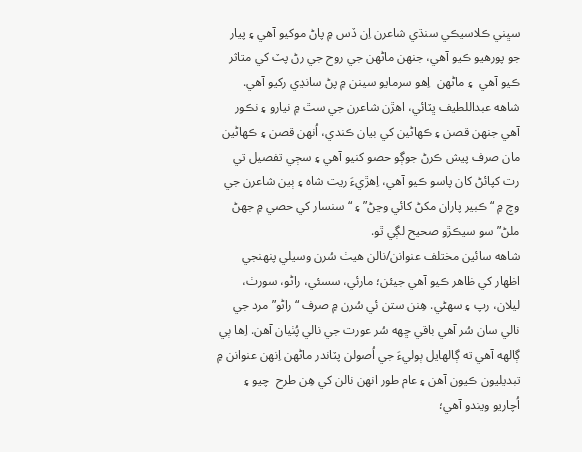سڀني ڪلاسيڪي سنڌي شاعرن اِن ڏس ۾ پاڻ موکيو آهي ۽ پيار جو پورهيو ڪيو آهي، جنهن ماڻهن جي روح جي رڻ پٽ کي متاثر ڪيو آهي  ۽ ماڻهن  اِهو سرمايو سينن ۾ پڻ سانڍي رکيو آهي. شاهه عبداللطيف ڀٽائي، اهڙن شاعرن جي سٿ ۾ نيارو ۽ نڪور آهي جنهن قصن ۽ ڪهاڻين کي بيان ڪندي، اُنهن قصن ۽ ڪهاڻين مان صرف پيش ڪرڻ جوڳو حصو کنيو آهي ۽ سڄي تفصيل تي رت کپائڻ کان پاسو ڪيو آهي، اِهڙيءَ ريت شاه ۽ ٻين شاعرن جي وچ ۾ “ڪبير پاران مکڻ کائي وڃڻ” ۽ “سنسار کي حصي ۾ جھڻ ملڻ” سو سيڪڙو صحيح لڳي ٿو.
شاهه سائين مختلف عنوانن/نالن هيٺ سُرن وسيلي پنهنجي اظهار کي ظاهر ڪيو آهي جيئن؛ مارئي، سسئي، راڻو، سورٺ، ليلان، رپ ۽ سهڻي. هِنن ستن ئي سُرن ۾ صرف “راڻو” مرد جي نالي سان سُر آهي باقي ڇهه سُر عورت جي نالي پُٺيان آهن. اِها ٻي ڳالهه آهي ته ڳالهايل ٻوليءَ جي اُصولن پٽاندر ماڻهن اِنهن عنوانن ۾ تبديليون ڪيون آهن ۽ عام طور انهن نالن کي هِن طرح  چيو ۽ اُچاريو ويندو آهي؛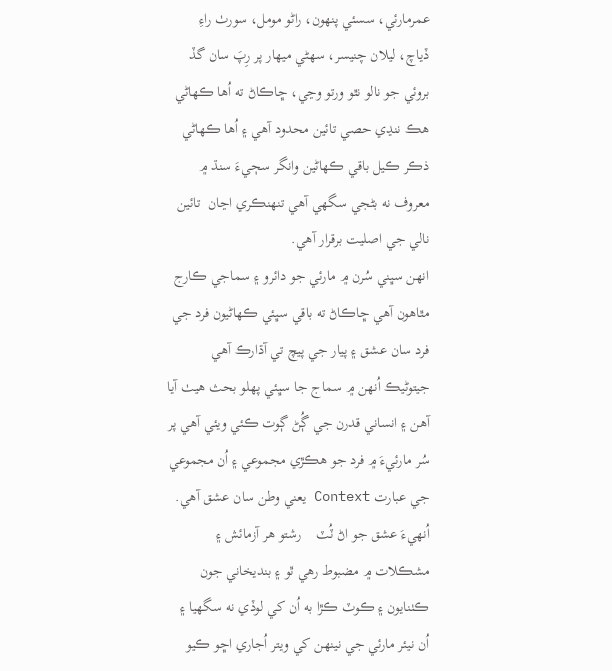عمرمارئي، سسئي پنهون، راڻو مومل، سورٺ راءِ ڏياچ، ليلان چنيسر، سهڻي ميهار پر رِپَ سان گڏ بروئي جو نالو نٿو ورتو وڃي، ڇاڪاڻ ته اُها ڪهاڻي هڪ ننڍي حصي تائين محدود آهي ۽ اُها ڪهاڻي ذڪر ڪيل باقي ڪهاڻين وانگر سڄيءَ سنڌ ۾ معروف نه بڻجي سگھي آهي تنهنڪري اڃان  تائين نالي جي اصليت برقرار آهي.
انهن سڀني سُرن ۾ مارئي جو دائرو ۽ سماجي ڪارج مٿاهون آهي ڇاڪاڻ ته باقي سڀئي ڪهاڻيون فرد جي فرد سان عشق ۽ پيار جي پيچ تي آڌارڪ آهي جيتوڻيڪ اُنهن ۾ سماج جا سڀئي پهلو بحث هيٺ آيا آهن ۽ انساني قدرن جي ڳُڻ ڳوت ڪئي ويئي آهي پر سُر مارئيءَ ۾ فرد جو هڪڙي مجموعي ۽ اُن مجموعي جي عبارت Context يعني وطن سان عشق آهي. اُنهيءَ عشق جو اڻ ٽُٽ    رشتو هر آزمائش ۽ مشڪلات ۾ مضبوط رهي ٿو ۽ بنديخاني جون ڪٺنايون ۽ ڪوٽ ڪڙا به اُن کي لوڏي نه سگھيا ۽ اُن نيئر مارئي جي نينهن کي ويتر اُجاري اڇو ڪيو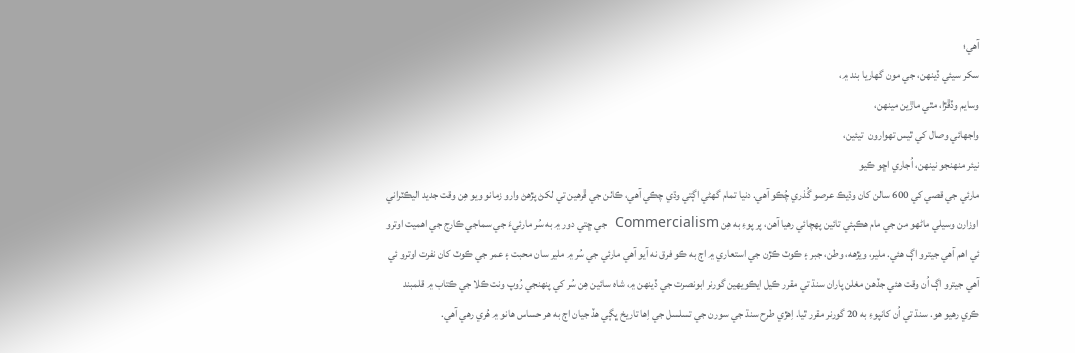آهي؛
سکر سيئي ڏينهن، جي مون گھاريا بند ۾،
وسايم وڏڦڙا، مٿي ماڙين مينهن،
واجھائي وصال کي ٿيس تهوارون  تيئين،
نيئر منهنجو نينهن، اُجاري اڇو ڪيو
مارئي جي قصي کي 600 سالن کان وڌيڪ عرصو گُذري چُڪو آهي. دنيا تمام گھڻي اڳتي وڌي چڪي آهي، ڪاٺن جي ڦرهين تي لکڻ پڙهڻ وارو زمانو ويو هِن وقت جديد اليڪٽراني اوزارن وسيلي ماڻهو من جي مام هڪٻئي تائين پهچائي رهيا آهن، پر پوءِ به هِن Commercialism  جي ڇتي دور ۾ به سُر مارئيءَ جي سماجي ڪارج جي اهميت اوترو ئي اهم آهي جيترو اڳ هئي. ملير، ويڙهه، وطن، جبر ۽ ڪوٽ ڪڙن جي استعاري ۾ اڄ به ڪو فرق نه آيو آهي مارئي جي سُر ۾ ملير سان محبت ۽ عمر جي ڪوٽ کان نفرت اوترو ئي آهي جيترو اڳ اُن وقت هئي جڏهن مغلن پاران سنڌ تي مقرر ڪيل ايڪويهين گورنر ابونصرت جي ڏينهن ۾، شاه سائين هِن سُر کي پنهنجي رُوپ ونت ڪلا جي ڪتاب ۾ قلمبند ڪري رهيو هو. سنڌ تي اُن کانپوءِ به 20 گورنر مقرر ٿيا. اِهڙي طرح سنڌ جي سورن جي تسلسل جي اِها تاريخ ڀڳي هڏ جيان اڄ به هر حساس هانو ۾ هُري رهي آهي.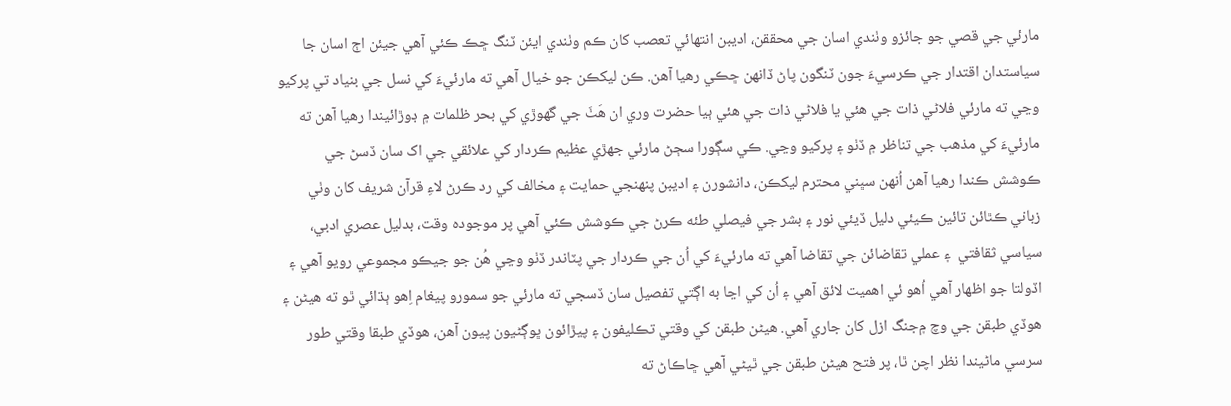مارئي جي قصي جو جائزو وٺندي اسان جي محققن، اديبن انتهائي تعصب کان ڪم وٺندي ايئن ٽنگ ڇڪ ڪئي آهي جيئن اڄ اسان جا سياستدان اقتدار جي ڪرسيءَ جون ٽنگون پاڻ ڏانهن ڇڪي رهيا آهن. ڪن ليکڪن جو خيال آهي ته مارئيءَ کي نسل جي بنياد تي پرکيو وڃي ته مارئي فلاڻي ذات جي هئي يا فلاڻي ذات جي هئي ٻيا حضرت وري ان هَٺَ جي گھوڙي کي بحر ظلمات ۾ ڊوڙائيندا رهيا آهن ته مارئيءَ کي مذهب جي تناظر ۾ ڏٺو ۽ پرکيو وڃي. ڪي سڳورا سڄڻ مارئي جهڙي عظيم ڪردار کي علائقي جي اک سان ڏسڻ جي ڪوشش ڪندا رهيا آهن اُنهن سڀني محترم ليکڪن، دانشورن ۽ اديبن پنهنجي حمايت ۽ مخالف کي رد ڪرڻ لاءِ قرآن شريف کان وٺي زباني ڪٿائن تائين ڪيئي دليل ڏيئي نور ۽ بشر جي فيصلي طئه ڪرڻ جي ڪوشش ڪئي آهي پر موجوده وقت، بدليل عصري ادبي، سياسي ثقافتي  ۽ عملي تقاضائن جي تقاضا آهي ته مارئيءَ کي اُن جي ڪردار جي پٽاندر ڏٺو وڃي هُن جو جيڪو مجموعي رويو آهي ۽ اڏولتا جو اظهار آهي اُهو ئي اهميت لائق آهي ۽ اُن کي اڃا به اڳتي تفصيل سان ڏسجي ته مارئي جو سمورو پيغام اِهو ٻڌائي ٿو ته هيڻن ۽ هوڏي طبقن جي وچ ۾جنگ ازل کان جاري آهي. هيڻن طبقن کي وقتي تڪليفون ۽ پيڙائون ڀوڳڻيون پيون آهن، هوڏي طبقا وقتي طور سرسي ماڻيندا نظر اچن ٿا، پر فتح هيڻن طبقن جي ٿيڻي آهي ڇاڪاڻ ته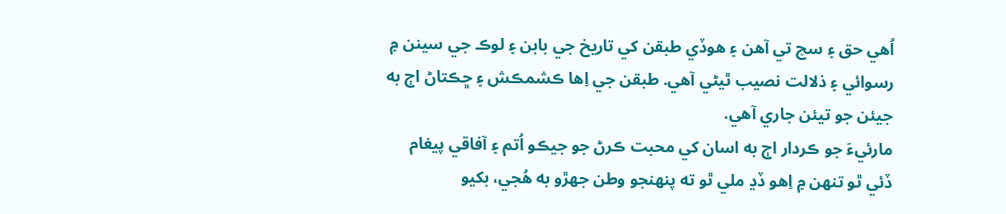اُهي حق ۽ سچ تي آهن ۽ هوڏي طبقن کي تاريخ جي بابن ۽ لوڪ جي سينن ۾ رسوائي ۽ ذلالت نصيب ٿيڻي آهي. طبقن جي اِها ڪشمڪش ۽ ڇڪتاڻ اڄ به جيئن جو تيئن جاري آهي.
مارئيءَ جو ڪردار اڄ به اسان کي محبت ڪرڻ جو جيڪو اُتم ۽ آفاقي پيغام ڏئي ٿو تنهن ۾ اِهو ڏڍ ملي ٿو ته پنهنجو وطن جهڙو به هُجي، بکيو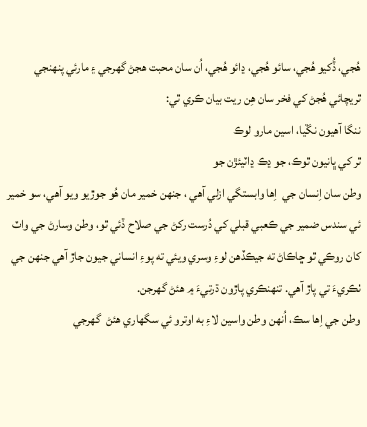هُجي، ڏُکيو هُجي، سائو هُجي، ڍائو هُجي، اُن سان محبت هجڻ گھرجي ۽ مارئي پنهنجي ٿريچائي هُجڻ کي فخر سان هِن ريت بيان ڪري ٿي:
ننگا آهيون نڱيا، اسين مارو لوڪ
ٿر کي ڀانيون ٿوڪ، جو ڍڪ ڍاٽيئڙن جو
وطن سان اِنسان جي  اِها وابستگي ازلي آهي ، جنهن خمير مان هُو جوڙيو ويو آهي، سو خمير ئي سندس ضمير جي ڪعبي قبلي کي دُرست رکڻ جي صلاح ڏئي ٿو، وطن وسارڻ جي واٽ کان روڪي ٿو ڇاڪاڻ ته جيڪڏهن لوءِ وسري ويئي ته پوءِ انساني جيون جاڙ آهي جنهن جي ٺڪريءَ تي پاڙ آهي. تنهنڪري پاڙون ڌرتيءَ ۾ هئڻ گھرجن.
وطن جي اِها سڪ، اُنهن وطن واسين لاءِ به اوترو ئي سگھاري هئڻ  گهرجي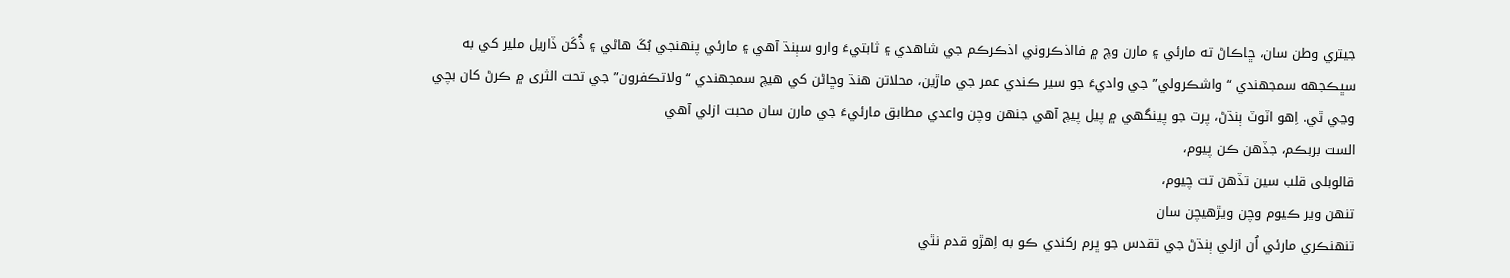جيتري وطن سان، ڇاڪاڻ ته مارئي ۽ مارن وچ ۾ فااذڪروني اذڪرڪم جي شاهدي ۽ ثابتيءَ وارو سٻنڌ آهي ۽ مارئي پنهنجي بُکَ هاڻي ۽ ڏُکَن ڏاريل ملير کي به سڀڪجھه سمجھندي “واشڪرولي” جي واديءَ جو سير ڪندي عمر جي ماڙين، محلاتن هنڌ وڇاڻن کي هيچ سمجھندي “ولاتڪفرون” جي تحت الثرى ۾ ڪرڻ کان بچي وڃي ٿي. اِهو اٽوٽ ٻنڌڻ، پرت جو پينگھي ۾ پيل پيچ آهي جنهن وچن واعدي مطابق مارئيءَ جي مارن سان محبت ازلي آهي
الست بربڪم، جڏهن ڪن پيوم،
قالوبلى قلب سين تڏهن تت چيوم،
تنهن وير ڪيوم وچن ويڙهيچن سان
تنهنڪري مارئي اُن ازلي ٻنڌڻ جي تقدس جو ڀرم رکندي ڪو به اِهڙو قدم نٿي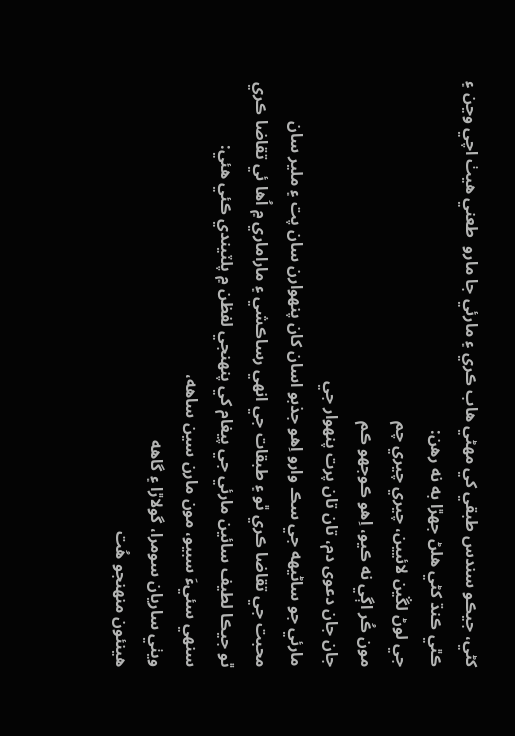کڻي، جيڪو سندس طبقي کي مهڻي هاب ڪري ۽ مارئي جا مارو  طعني هيٺ اچي وڃن ۽ ڪٿي ڪنڌ کڻي هلڻ جھڙا به نه رهن:
جي لوڻ لڱين لائيين، چيري چيري چم
مون ڪُر اڳي نه ڪيو، اِهو ڪوجھو ڪم
جان جان دعوى دم، تان تان پرت پنهوار جي
مارئي جو ساڻيهه جي سڪ وارو اِهو جذبو اسان کان پنهوارن سان پت ۽ ملير سان محبت جي تقاضا ڪري ٿو ۽ طبقات جي انهي رساڪشي ۽ ماراماري ۾ اُها ئي تقاضا ڪري ٿو جيڪا لطيف سائين مارئي جي پيغام کي پنهنجي لفظن ۾ پلٽيندي ڪئي هئي:
سنهي سئيءَ سبيو، مون مارن سين ساهه،
ويٺي ساريان سومرا، گولاڙا ۽ گاهه
هينئون منهنجو هُت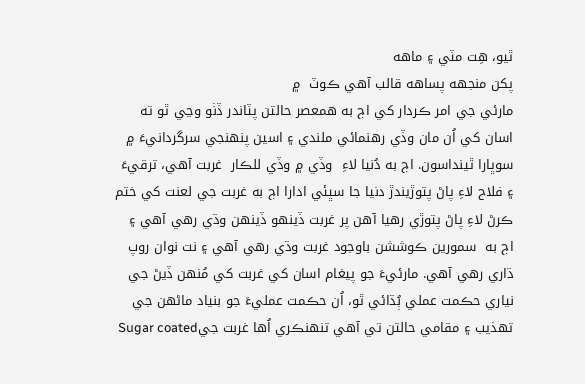ٿيو، هِت مٽي ۽ ماهه
پکن منجھه پساهه قالب آهي ڪوٽ  ۾
مارئي جي امر ڪردار کي اڄ به همعصر حالتن پٽاندر ڏٺو وڃي ٿو ته اسان کي اُن مان وڏي رهنمائي ملندي ۽ اسين پنهنجي سرگردانيءَ ۾ سوڀارا ٿينداسون. اڄ به دُنيا لاءِ  وڏي ۾ وڏي للڪار  غربت آهي، ترقيءَ ۽ فلاح لاءِ پاڻ پتوڙيندڙ دنيا جا سڀئي ادارا اڄ به غربت جي لعنت کي ختم ڪرڻ لاءِ پاڻ پتوڙي رهيا آهن پر غربت ڏينهو ڏينهن وڌي رهي آهي ۽ اڄ به  سمورين ڪوششن باوجود غربت وڌي رهي آهي ۽ نت نوان روپ ڌاري رهي آهي. مارئيءَ جو پيغام اسان کي غربت کي مُنهن ڏيڻ جي نياري حڪمت عملي ٻُڌائي ٿو، اُن حڪمت عمليءَ جو بنياد ماڻهن جي تهذيب ۽ مقامي حالتن تي آهي تنهنڪري اُها غربت جيSugar coated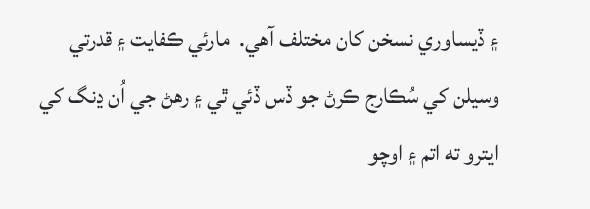۽ ڏيساوري نسخن کان مختلف آهي.  مارئي ڪفايت ۽ قدرتي وسيلن کي سُڪارج ڪرڻ جو ڏس ڏئي ٿي ۽ رهڻ جي اُن ڍنگ کي ايترو ته اتم ۽ اوچو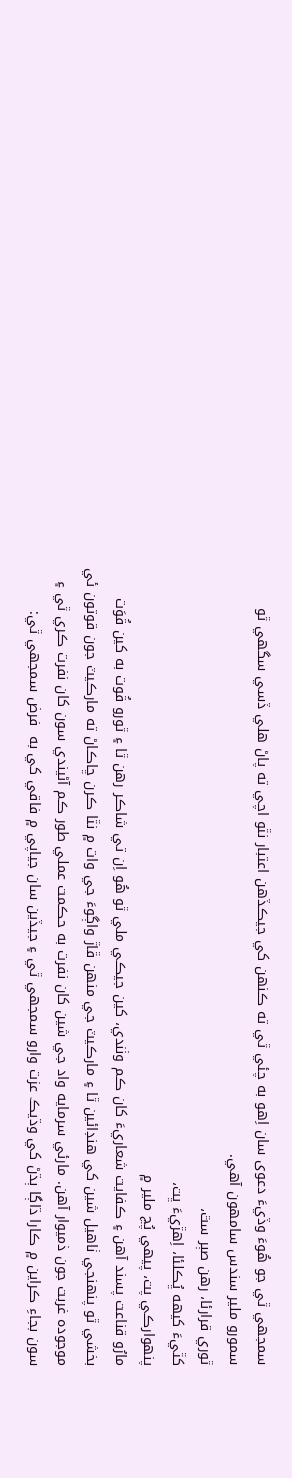سمجھي ٿي جو هُوءَ وڏيءَ دعوى سان اِهو به چئي ٿي ته ڪنهن کي جيڪڏهن اعتبار نٿو اچي ته پاڻ هلي ڏسي سگھي ٿو سمورو ملير سندس سامهون آهي.
ٿوري قرارئا، رهن صٻر سٿ،
کٿيءَ کيهه ڀُڪلئا، اِهڙيءَ ڀت،
پنهوارڪي پت، پيهي پُڇ ملير ۾
مارُو قناعت پسند آهن ۽ ڪفايت شعاريءَ کان ڪم وٺندي، کين جيڪي ملي ٿو هُو اِن تي شاڪر رهن ٿا ۽ ٿورو قُوت به کين قُوَت بخشي ٿو پنهنجي ٺاهيل شين کي هنڊائين ٿا ۽ مارڪيٽ جي منهن ڦاڙ واڳوءَ جي وات ۾ نٿا ڪرن ڇاڪاڻ ته مارڪيٽ جون قوتون ئي موجوده غربت جون ذميوار آهن. مارئي سرمايه واد جي شين کان نفرت به حڪمت عملي طور ڪم آڻيندي سون کان نفرت ڪري ٿي ۽ سون بجاءِ ڪراين ۾ ڪارا ڌاڳا ٻڌڻ کي وڌيڪ عزت وارو سمجھي ٿي ۽ جيڏين سان جياپي ۾ فاقي کي به  فرض سمجھي ٿي: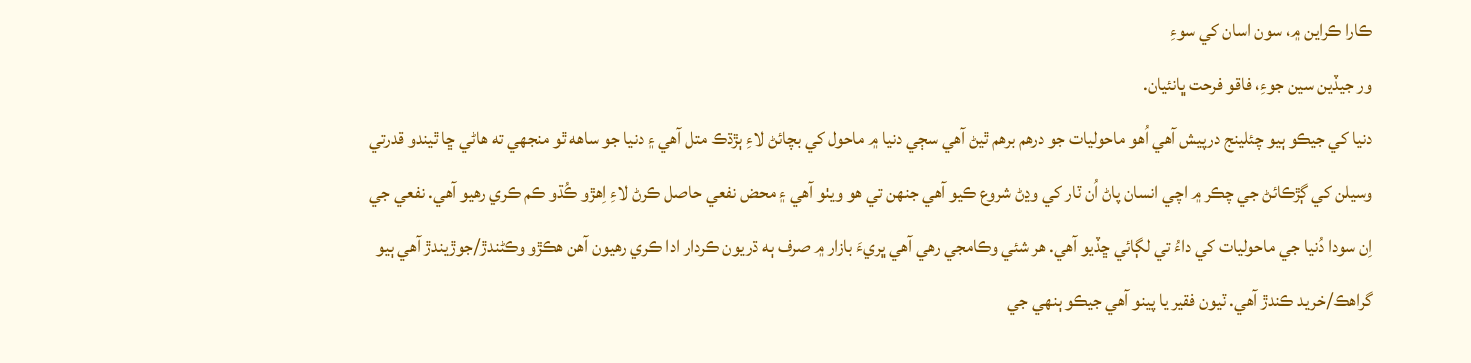ڪارا ڪراين ۾، سون اسان کي سوءِ
ور جيڏين سين جوءِ، فاقو فرحت ڀانئيان.
دنيا کي جيڪو ٻيو چئلينج درپيش آهي اُهو ماحوليات جو درهم برهم ٿيڻ آهي سڄي دنيا ۾ ماحول کي بچائڻ لاءِ ٻڙڌڪ متل آهي ۽ دنيا جو ساهه ٿو منجھي ته هاڻي ڇا ٿيندو قدرتي وسيلن کي ڳڙڪائڻ جي چڪر ۾ اچي انسان پاڻ اُن ٽار کي وڍڻ شروع ڪيو آهي جنهن تي هو ويٺو آهي ۽ محض نفعي حاصل ڪرڻ لاءِ اِهڙو ڪُڌو ڪم ڪري رهيو آهي. نفعي جي اِن سودا دُنيا جي ماحوليات کي داءُ تي لڳائي ڇڏيو آهي. هر شئي وڪامجي رهي آهي ڀريءَ بازار ۾ صرف ٻه ڌريون ڪردار ادا ڪري رهيون آهن هڪڙو وڪڻندڙ/جوڙيندڙ آهي ٻيو گراهڪ/خريد ڪندڙ آهي. ٽيون فقير يا پينو آهي جيڪو ٻنهي جي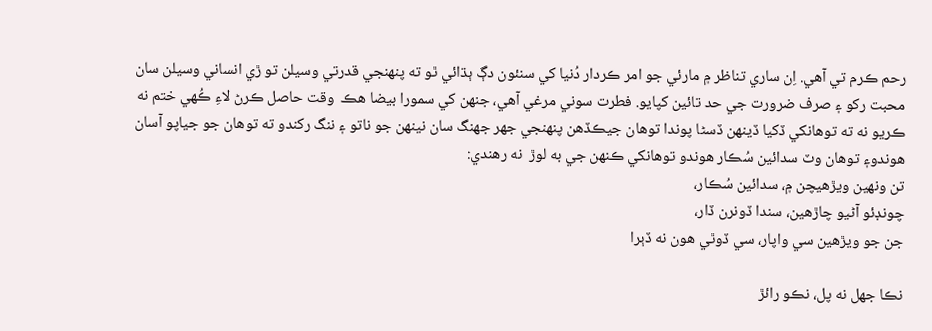رحم ڪرم تي آهي. اِن ساري تناظر ۾ مارئي جو امر ڪردار دُنيا کي سنئون دڳ ٻڌائي ٿو ته پنهنجي قدرتي وسيلن تو ڙي انساني وسيلن سان محبت رکو ۽ صرف ضرورت جي حد تائين کپايو. فطرت سوني مرغي آهي، جنهن کي سمورا بيضا هڪ  وقت حاصل ڪرڻ لاءِ ڪُهي ختم نه ڪريو نه ته توهانکي ڏکيا ڏينهن ڏسڻا پوندا توهان جيڪڏهن پنهنجي جهر جهنگ سان نينهن جو ناتو ۽ ننگ رکندو ته توهان جو جياپو آسان هوندو۽ توهان وٽ سدائين سُڪار هوندو توهانکي ڪنهن جي به لوڙ  نه رهندي:
تن ونهين ويڙهيچن ۾، سدائين سُڪار،
چونڊئو آڻيو چاڙهين، سندا ڏونرن ڏار،
جن جو ويڙهين سي واپار، سي ڏوٿي هون نه ڏٻرا

نڪا جھل نه پل، نڪو رائڙ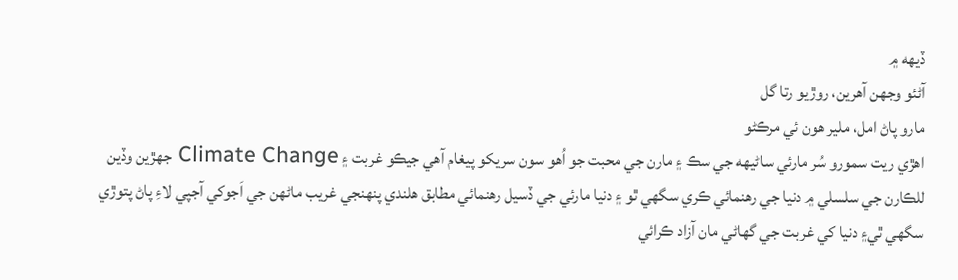ڏيهه ۾
آڻئو وجھن آهرين، روڙيو رتا گل
مارو پاڻ امل، ملير هون ئي مرڪڻو
اهڙي ريت سمورو سُر مارئي ساڻيهه جي سڪ ۽ مارن جي محبت جو اُهو سون سريکو پيغام آهي جيڪو غربت ۽ Climate Change جهڙين وڏين للڪارن جي سلسلي ۾ دنيا جي رهنمائي ڪري سگهي ٿو ۽ دنيا مارئي جي ڏسيل رهنمائي مطابق هلندي پنهنجي غريب ماڻهن جي اَجوکي آجپي لاءِ پاڻ پتوڙي سگهي ٿي۽ دنيا کي غربت جي گهاڻي مان آزاد ڪرائي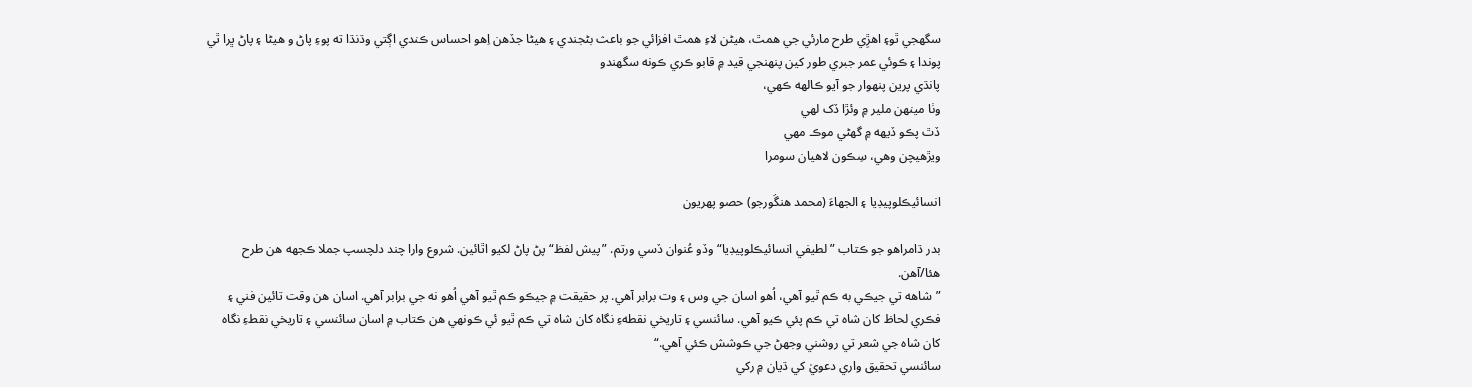سگهجي ٿو۽ اهڙِي طرح مارئي جي همٿ، هيڻن لاءِ همٿ افزائي جو باعث بڻجندي ۽ هيڻا جڏهن اِهو احساس ڪندي اڳتي وڌنڌا ته پوءِ پاڻ و هيڻا ۽ پاڻ ڀرا ٿي پوندا ۽ ڪوئي عمر جبري طور کين پنهنجي قيد ۾ قابو ڪري ڪونه سگھندو
پانڌي پرين پنهوار جو آيو ڪالهه ڪهي،
وٺا مينهن ملير ۾ وئڙا ڏک لهي
ڏٿ پڪو ڏيهه ۾ گهڻي موڪ مهي
ويڙهيچن وهي، سِڪون لاهيان سومرا

انسائيڪلوپيڊيا ۽ الجهاءَ (محمد هنڱورجو) حصو پهريون

بدر ڌامراهو جو ڪتاب ”لطيفي انسائيڪلوپيڊيا“ وڏو عُنوان ڏسي ورتم. ”پيش لفظ“ پڻ پاڻ لکيو اٿائين. شروع وارا چند دلچسپ جملا ڪجهه هن طرح هئا/آهن.
”شاهه تي جيڪي به ڪم ٿيو آهي، اُهو اسان جي وس ۽ وت برابر آهي. پر حقيقت ۾ جيڪو ڪم ٿيو آهي اُهو نه جي برابر آهي. اسان هن وقت تائين فني ۽ فڪري لحاظ کان شاه تي ڪم پئي ڪيو آهي. سائنسي ۽ تاريخي نقطهءِ نگاه کان شاه تي ڪم ٿيو ئي ڪونهي هن ڪتاب ۾ اسان سائنسي ۽ تاريخي نقطءِ نگاه کان شاه جي شعر تي روشني وجهڻ جي ڪوشش ڪئي آهي.“
سائنسي تحقيق واري دعويٰ کي ڌيان ۾ رکي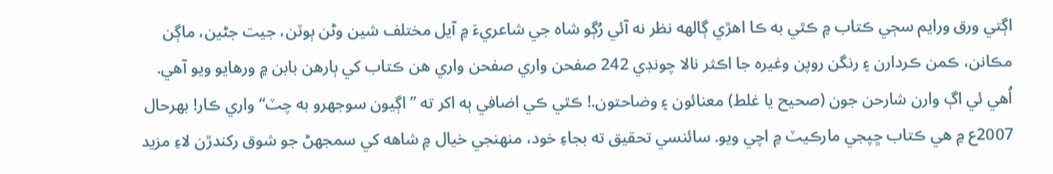اڳتي ورق ورايم سڄي ڪتاب ۾ ڪٿي به ڪا اهڙي ڳالهه نظر نه آئي رُڳو شاه جي شاعريءَ ۾ آيل مختلف شين وڻن ٻوٽن، جيت جڻين، ماڳن مڪانن، ڪمن ڪردارن ۽ رنگن روپن وغيره جا اڪثر نالا چونڊي 242 صفحن واري صفحن واري هن ڪتاب کي ٻارهن بابن ۾ ورهايو ويو آهي. اُهي ئي اڳ وارن شارحن جون (صحيح يا غلط) معنائون ۽ وضاحتون.! ڪٿي ڪي اضافي ٻه اکر ته ”اڳيون سوجهرو به چٽ“ واري ڪار! بهرحال 2007ع ۾ هي ڪتاب ڇپجي مارڪيٽ ۾ اچي ويو. سائنسي تحقيق ته بجاءِ خود، منهنجي خيال ۾ شاهه کي سمجهڻ جو شوق رکندڙن لاءِ مزيد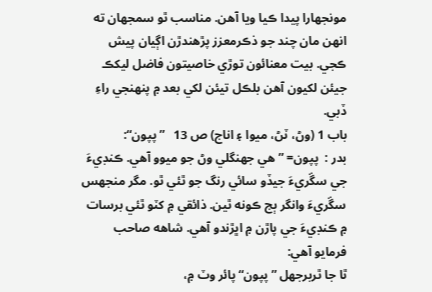مونجهارا پيدا ڪيا ويا آهن. مناسب ٿو سمجهان ته انهن مان چند جو ذڪرمعزز پڙهندڙن اڳيان پيش ڪجي. بيت معنائون توڙي خاصيتون فاضل ليکڪ جيئن لکيون آهن بلڪل تيئن لکي بعد ۾ پنهنجي راءِ ڏبي.
باب 1 (وڻ، ٽڻ، ميوا ۽ اناج) ص 13   ”پپون“:
بدر :  پپون= ”هي جهنگلي وڻ جو ميوو آهي. ڪنڊيءَ جي سڱريءَ جيڏو سائي رنگ جو ٿئي ٿو. مگر منجهس سڱريءَ وانگر ٻج ڪونه ٿين. ذائقي ۾ کٽو ٿئي برسات ۾ ڪنڊيءَ جي پاڙن ۾ اڀڙندو آهي. شاهه صاحب فرمايو آهي:
ٿا جا ٿربرجهل ”پپون“ پائر وٽ ۾،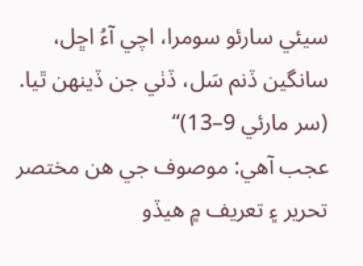سيئي سارئو سومرا، اچي آءُ اڇل،
سانگين ڏنم سَل، ڏٺي جن ڏينهن ٿيا.
(سر مارئي 9–13)“
عجب آهي: موصوف جي هن مختصر تحرير ۽ تعريف ۾ هيڏو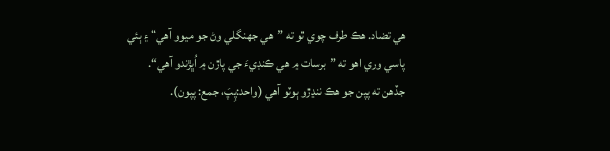هي تضاد. هڪ طرف چوي ٿو ته ”هي جهنگلي وڻ جو ميوو آهي“ ۽ ٻئي پاسي وري اهو ته ”برسات ۾ هي ڪنڊيءَ جي پاڙن ۾ اُڀڙندو آهي“.
جڏهن ته پپن جو هڪ ننڍڙو ٻوٽو آهي (واحد:پِپَ، جمع: پپون).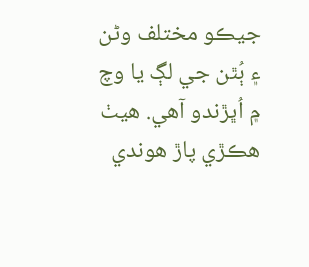جيڪو مختلف وڻن ۽ ٻُٿن جي لڳ يا وچ ۾ اُڀڙندو آهي. هيٺ هڪڙي پاڙ هوندي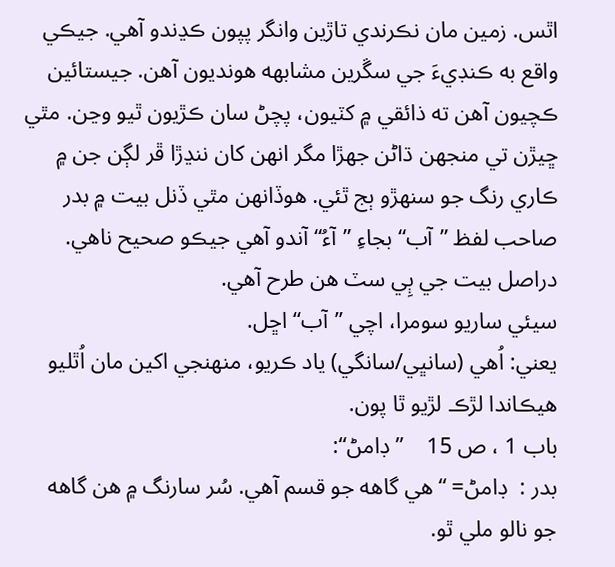اٿس. زمين مان نڪرندي تاڙين وانگر پپون ڪڍندو آهي. جيڪي واقع به ڪنڊيءَ جي سڱرين مشابهه هونديون آهن. جيستائين ڪچيون آهن ته ذائقي ۾ کٽيون، پچڻ سان ڪڙيون ٿيو وڃن. مٿي ڇيڙن تي منجهن ڌاڻن جهڙا مگر انهن کان ننڍڙا ڦر لڳن جن ۾ ڪاري رنگ جو سنهڙو ٻج ٿئي. هوڏانهن مٿي ڏنل بيت ۾ بدر صاحب لفظ ”آب“ بجاءِ ”آءُ“ آندو آهي جيڪو صحيح ناهي. دراصل بيت جي ٻِي سٽ هن طرح آهي.
سيئي ساريو سومرا، اچي ”آب“ اڇل.
يعني: اُهي (سانڀي/سانگي) ياد ڪريو، منهنجي اکين مان اُٿليو هيڪاندا لڙڪ لڙيو ٿا پون.
باب 1 ، ص 15    ”ڊامڻ“:
بدر :  ڊامڻ= “هي گاهه جو قسم آهي. سُر سارنگ ۾ هن گاهه جو نالو ملي ٿو.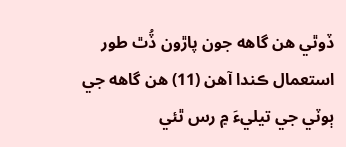ڏوٿي هن گاهه جون پاڙون ڏُٿ طور استعمال ڪندا آهن (11) هن گاهه جي ٻوٽي جي تيليءَ ۾ رس ٿئي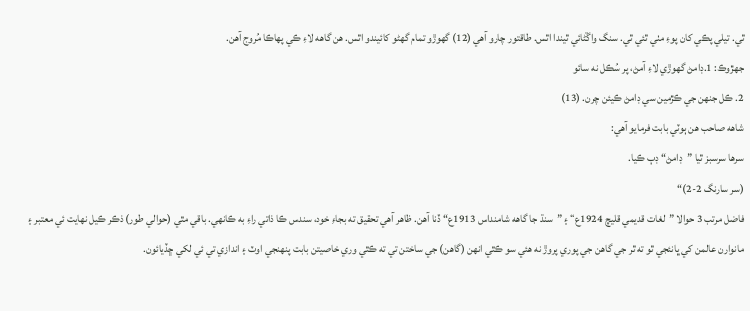ٿي. تيلي پڪي کان پوءِ مٺي ٿئي ٿي. سنگ واڱڻائي ٿيندا اٿس. طاقتور چارو آهي (12) گهوڙو تمام گهڻو کائيندو اٿس. هن گاهه لاءِ ڪي پهاڪا مُروج آهن.
جهڙوڪ: 1.ڊامڻ گهوڙي لاءِ آمڻ، پر سُڪل نه سائو
2. ڪل جنهن جي ڪڙمين سي ڊامڻ ڪيئن چرن. (13)
شاهه صاحب هن ٻوٽي بابت فرمايو آهي:
سرها سرسبز ٿيا ”ڊامڻ“ ڊٻ ڪيا.
(سر سارنگ 2-2)“
فاضل مرتب 3 حوالا ”لغات قديمي قليچ 1924ع“ ۽ ”سنڌ جا گاهه شامنداس 1913ع“ ڏنا آهن. ظاهر آهي تحقيق ته بجاءِ خود، سندس ڪا ذاتي راءِ به ڪانهي. باقي مٿي (حوالي طور) ذڪر ڪيل نهايت ئي معتبر ۽ مانوارن عالمن کي ڀانئجي ٿو ته ٿر جي گاهن جي پوري پروڙ نه هئي سو ڪٿي انهن (گاهن) جي ساختن تي ته ڪٿي وري خاصيتن بابت پنهنجي اوٽ ۽ اندازي تي ئي لکي ڇڏيائون.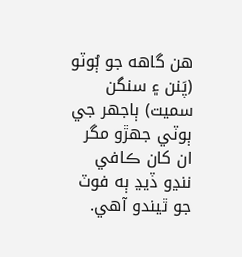هن گاهه جو ٻُوٽو (پَنن ۽ سنگن سميت) ٻاجهر جي ٻوٽي جهڙو مگر ان کان ڪافي ننڍو ڏيڍ ٻه فوٽ جو ٿيندو آهي.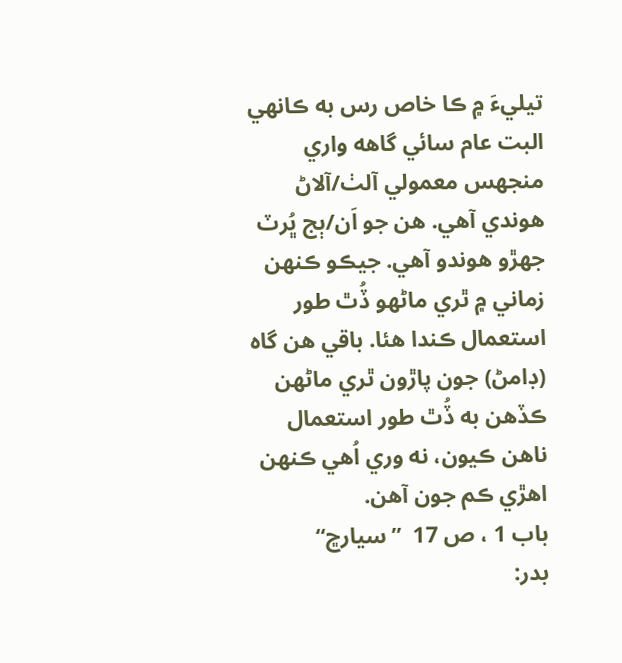تيليءَ ۾ ڪا خاص رس به ڪانهي البت عام سائي گاهه واري منجهس معمولي آلٺ/آلاڻ هوندي آهي. هن جو اَن/ٻج ڀُرٽ جهڙو هوندو آهي. جيڪو ڪنهن زماني ۾ ٿري ماڻهو ڏُٿ طور استعمال ڪندا هئا. باقي هن گاه (ڊامڻ) جون پاڙون ٿري ماڻهن ڪڏهن به ڏُٿ طور استعمال ناهن ڪيون، نه وري اُهي ڪنهن اهڙي ڪم جون آهن.
باب 1 ، ص 17  ”سيارڇ“
بدر: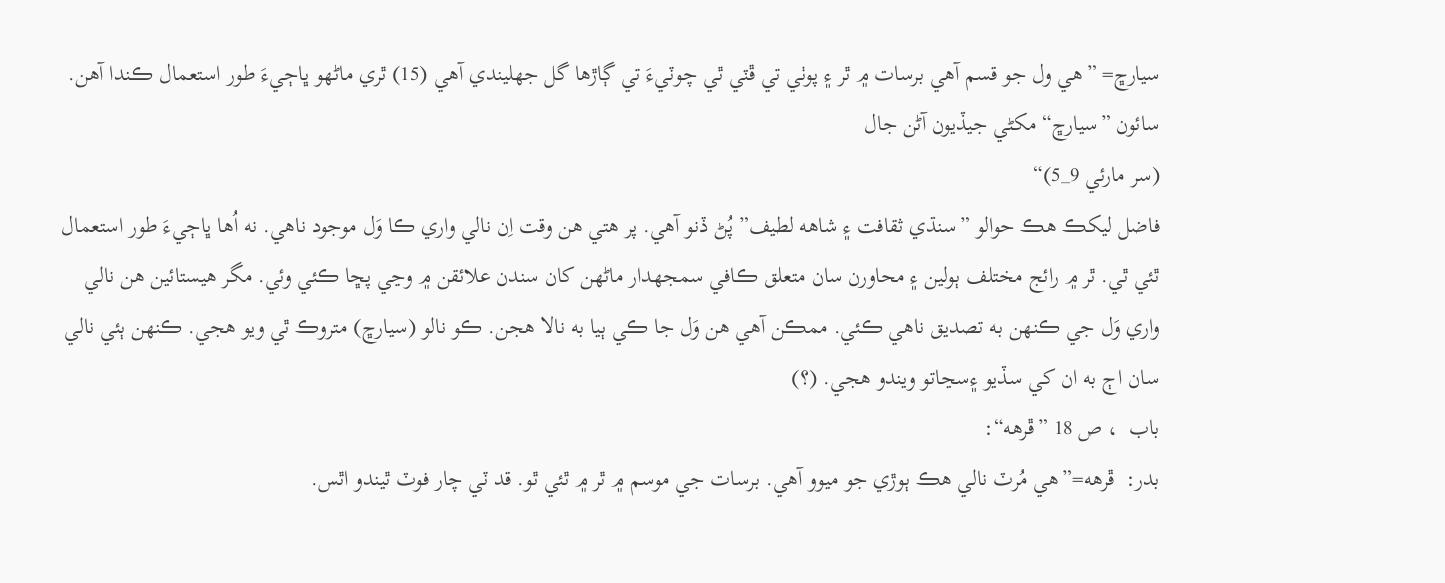سيارڇ= ”هي ول جو قسم آهي برسات ۾ ٿر ۽ پوٺي تي ڦٽي ٿي چوٽيءَ تي ڳاڙها گل جهليندي آهي (15) ٿري ماڻهو ڀاڄيءَ طور استعمال ڪندا آهن.
سائون ”سيارڇ“ مکڻي جيڏيون آڻن جال
(سر مارئي 9_5)“
فاضل ليکڪ هڪ حوالو ”سنڌي ثقافت ۽ شاهه لطيف” پُڻ ڏنو آهي. پر هتي هن وقت اِن نالي واري ڪا وَل موجود ناهي. نه اُها ڀاڄيءَ طور استعمال ٿئي ٿي. ٿر ۾ رائج مختلف ٻولين ۽ محاورن سان متعلق ڪافي سمجهدار ماڻهن کان سندن علائقن ۾ وڃي پڇا ڪئي وئي. مگر هيستائين هن نالي واري وَل جي ڪنهن به تصديق ناهي ڪئي. ممڪن آهي هن وَل جا ڪي ٻيا به نالا هجن. ڪو نالو (سيارڇ) متروڪ ٿي ويو هجي. ڪنهن ٻئي نالي سان اڄ به ان کي سڏيو ۽سڃاتو ويندو هجي. (؟)
باب  ، ص 18 ”ڦرهه“:
بدر:  ڦرهه=”هي مُرٽ نالي هڪ ٻوڙي جو ميوو آهي. برسات جي موسم ۾ ٿر ۾ ٿئي ٿو. قد ٽي چار فوٽ ٿيندو اٿس.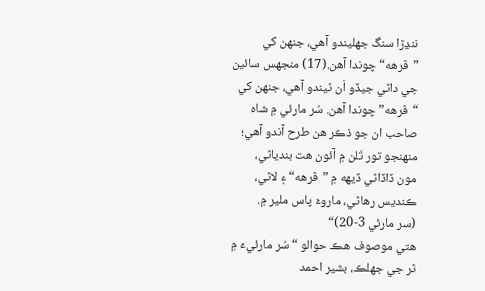ننڍڙا سنگ جهليندو آهي، جنهن کي ”ڦرهه“ چوندا آهن.(17) منجهس سائين جي داڻي جيڏو اَن ٿيندو آهي، جنهن کي “ڦرهه” چوندا آهن. سُر مارئي ۾ شاه صاحب ان جو ذڪر هن طرح آندو آهي؛
منهنجو تور تَلن ۾ آئون هت بندياڻي،
مون ڏاڏاڻي ڏيهه ۾ ”ڦرهه“ ۽ لاڻي،
ڪنديس رهاڻي، ماروءَ پاس ملير ۾.
(سر مارئي 3-20)“
هتي موصوف هڪ حوالو “سُر مارئيءَ ۾ ٿر جي جهلڪ، بشير احمد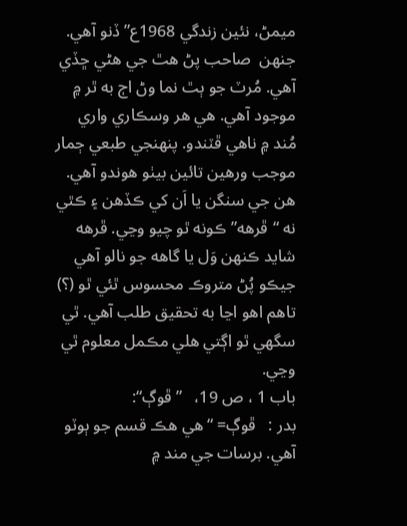ميمڻ، نئين زندگي 1968ع” ڏنو آهي. جنهن  صاحب پڻ هٿ جي هڻي ڇڏي آهي. مُرٽ جو ٻٿ نما وڻ اڄ به ٿر ۾ موجود آهي. هي هر وسڪاري واري مُند ۾ ناهي ڦٽندو. پنهنجي طبعي ڄمار موجب ورهين تائين بيٺو هوندو آهي. هن جي سنگن يا اَن کي ڪڏهن ۽ ڪٿي نه “ڦرهه” ڪونه ٿو چيو وڃي. ڦرهه شايد ڪنهن وَل يا گاهه جو نالو آهي جيڪو پُڻ متروڪ محسوس ٿئي ٿو (؟) تاهم اهو اڃا به تحقيق طلب آهي. ٿي سگهي ٿو اڳتي هلي مڪمل معلوم ٿي وڃي.
باب 1 ، ص 19،   ”ڦوڳ“:
بدر :   ڦوڳ= “هي هڪ قسم جو ٻوٽو آهي. برسات جي مند ۾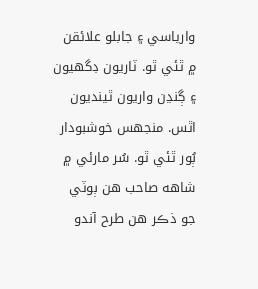وارياسي ۽ جابلو علائقن ۾ ٿئي ٿو. ٽاريون ڊگهيون ۽ ڳنڍن واريون ٿينديون اٿس. منجهس خوشبودار ٻُور ٿئي ٿو. سُر مارئي ۾ شاهه صاحب هن ٻوٽي جو ذڪر هن طرح آندو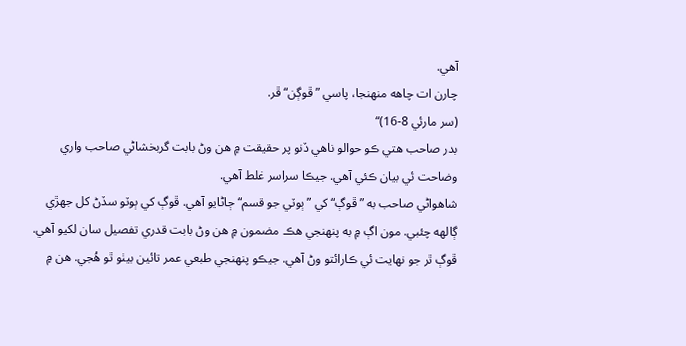آهي.
چارن ات چاهه منهنجا، پاسي ”ڦوڳن“ ڦر.
(سر مارئي 8-16)“
بدر صاحب هتي ڪو حوالو ناهي ڏنو پر حقيقت ۾ هن وڻ بابت گربخشاڻي صاحب واري وضاحت ئي بيان ڪئي آهي. جيڪا سراسر غلط آهي.
شاهواڻي صاحب به ”ڦوڳ“ کي ”ٻوٽي جو قسم“ ڄاڻايو آهي. ڦوڳ کي ٻوٽو سڏڻ کل جهڙي ڳالهه چئبي. مون اڳ ۾ به پنهنجي هڪ مضمون ۾ هن وڻ بابت قدري تفصيل سان لکيو آهي. ڦوڳ ٿر جو نهايت ئي ڪارائتو وڻ آهي. جيڪو پنهنجي طبعي عمر تائين بيٺو ٿو هُجي. هن ۾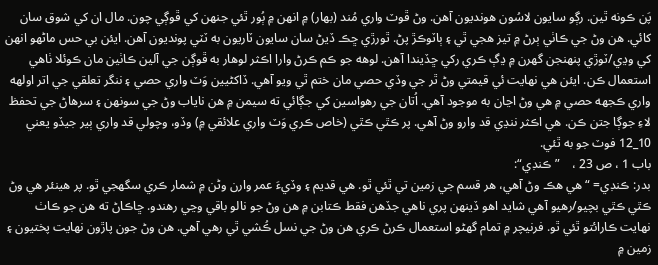پَن ڪونه ٿين. رڳو سايون لاسُون هونديون آهن. وڻ ڦوٽ واري مُند (بهار) ۾ انهن ۾ ٻُور ٿئي جنهن کي ڦوڳي چون. مال ان کي شوق سان کائي. هن وڻ جي ڪاٺي ٻرڻ ۾ تيز هجي ٿي ۽ ٻاٽوڪڙ پڻ. ٿورڙي ڇڪ ڏيڻ سان سايون ٽاريون به ٽٽي پونديون آهن. ايئن بي حس ماڻهو انهن کي وڍي/ٽوڙي پنهنجن گهرن ۾ ڍڳ ڪري رکي ڇڏيندا آهن. لوهه جو ڪم ڪرڻ وارا اڪثر لوهار به ڦوڳن جي آلين ڪاٺين مان ڪوئلا ٺاهي استعمال ڪن. ايئن هي نهايت ئي قيمتي وڻ ٿر جي وڏي حصي مان ختم ٿي ويو آهي. ڏاکڻيين وَٽ واري حصي ۽ ننگر تعلقي جي اتر اولهه واري ڪجهه حصي ۾ هي وڻ اڃان به موجود آهي. اُتان جي رهواسين کي جڳائي ته سيمن ۾ هن ناياب وڻ جي سونهن ۽ سرهاڻ جي تحفظ لاءِ جوڳا جتن ڪن. هي اڪثر ننڍي قد وارو وڻ آهي. پر ڪٿي ڪٿي (خاص ڪري وَٽ واري علائقي ۾) وڏو، وچولي قد واري ٻير جيڏو يعني 10_12 فوٽ جو به ٿئي.
باب 1 ، ص 23 ،    ”ڪنڊي“:
بدر: ڪنڊي= “هي هڪ وڻ آهي، هر قسم جي زمين تي ٿئي ٿو. هي قديم ۽ وڏيءَ عمر وارن وڻن ۾ شمار ڪري سگهجي ٿو. پر هينئر هي وڻ ڪٿي ڪٿي بچيو/رهيو آهي شايد اهو ڏينهن پري ناهي جڏهن فقط ڪتابن ۾ هن وڻ جو نالو باقي وڃي رهندو. ڇاڪاڻ ته هن جو ڪاٺ نهايت ڪارائتو ٿئي ٿو. فرنيچر ۾ تمام گهڻو استعمال ڪرڻ ڪري هن وڻ جي نسل ڪُشي ٿي رهي آهي. هن وڻ جون پاڙون نهايت پختيون ۽ زمين ۾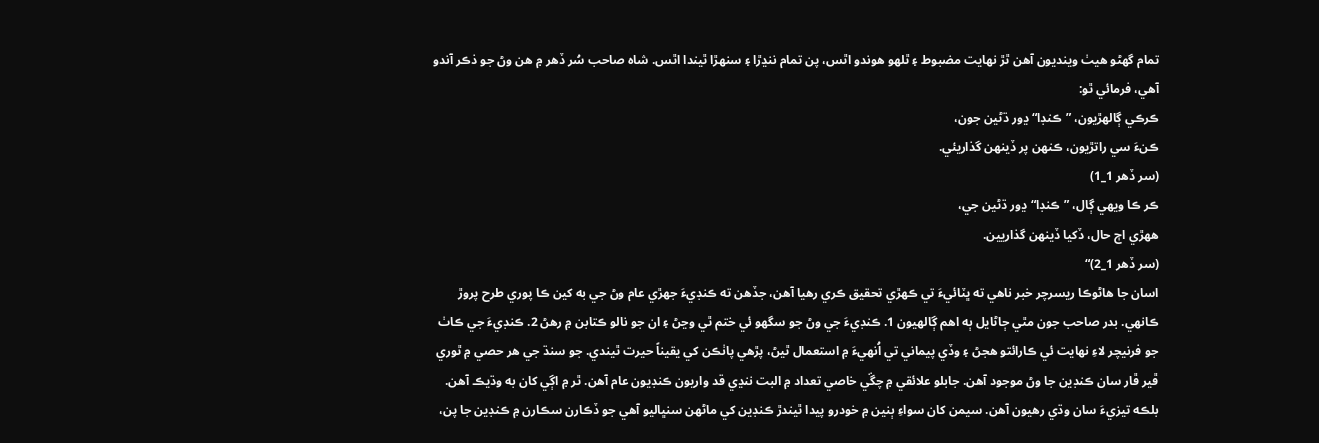تمام گهڻو هيٺ وينديون آهن ٿڙ نهايت مضبوط ۽ ٿلهو هوندو اٿس، پن تمام ننڍڙا ۽ سنهڙا ٿيندا اٿس. شاه صاحب سُر ڏهر ۾ هن وڻ جو ذڪر آندو آهي، فرمائي ٿو:
ڪرڪي ڳالهڙيون، ”ڪنڊا“ ڍور ڌڻين جون،
ڪنءَ سي راتڙيون، ڪنهن پر ڏينهن گذاريئي.
(سر ڏهر 1_1)
ڪر ڪا ويهي ڳال، ”ڪنڊا“ ڍور ڌڻين جي،
ههڙي اڄ حال، ڏکيا ڏينهن گذاريين.
(سر ڏهر 1_2)“
اسان جا هاڻوڪا ريسرچر خبر ناهي ته ڀٽائيءَ تي ڪهڙي تحقيق ڪري رهيا آهن، جڏهن ته ڪنڊيءَ جهڙي عام وڻ جي به کين ڪا پوري طرح پروڙ ڪانهي. بدر صاحب جون مٿي ڄاڻايل ٻه اهم ڳالهيون 1. ڪنڊيءَ جي وڻ جو سگهو ئي ختم ٿي وڃڻ ۽ ان جو نالو ڪتابن ۾ رهڻ 2. ڪنڊيءَ جي ڪاٺ جو فرنيچر لاءِ نهايت ئي ڪارائتو هجڻ ۽ وڏي پيماني تي اُنهيءَ ۾ استعمال ٿيڻ، پڙهي پاٺڪن کي يقيناً حيرت ٿيندي. جو سنڌ جي هر حصي ۾ ٿوري ڦير ڦار سان ڪنڊين جا وڻ موجود آهن. جابلو علائقي ۾ چڱي خاصي تعداد ۾ البت ننڍي قد واريون ڪنڊيون عام آهن. ٿر ۾ اڳي کان به وڌيڪ آهن. بلڪه تيزيءَ سان وڌي رهيون آهن. سيمن کان سواءِ ٻنين ۾ خودرو پيدا ٿيندڙ ڪنڊين کي ماڻهن سنڀاليو آهي جو ڏڪارن سڪارن ۾ ڪنڊين جا پن،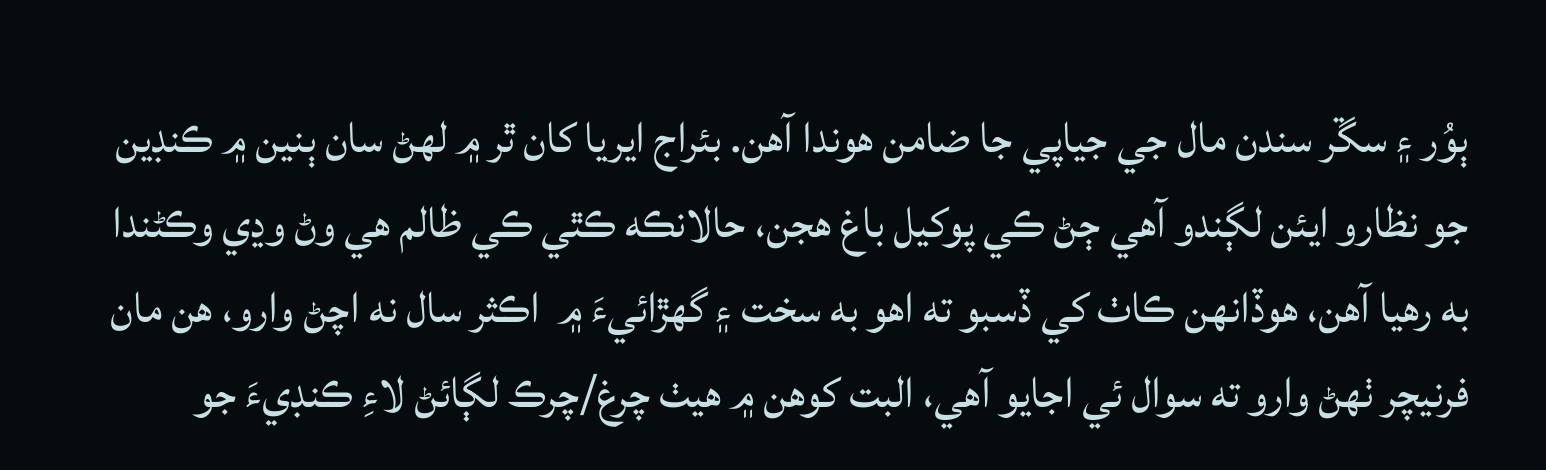ٻوُر ۽ سڱر سندن مال جي جياپي جا ضامن هوندا آهن. بئراج ايريا کان ٿر ۾ لهڻ سان ٻنين ۾ ڪنڊين جو نظارو ايئن لڳندو آهي ڄڻ ڪي پوکيل باغ هجن، حالانڪه ڪٿي ڪي ظالم هي وڻ وڍي وڪڻندا به رهيا آهن، هوڏانهن ڪاٺ کي ڏسبو ته اهو به سخت ۽ گهڙائيءَ ۾  اڪثر سال نه اچڻ وارو، هن مان فرنيچر ٺهڻ وارو ته سوال ئي اجايو آهي، البت کوهن ۾ هيٺ چرغ/چرڪ لڳائڻ لاءِ ڪنڊيءَ جو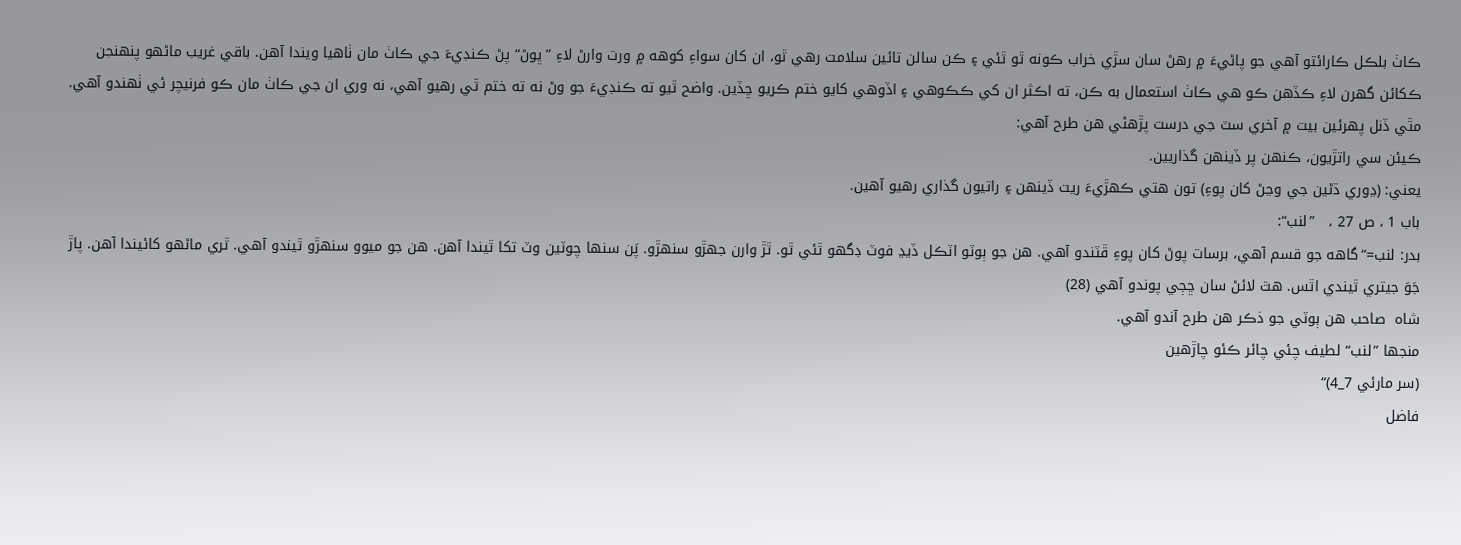ڪاٺ بلڪل ڪارائتو آهي جو پاڻيءَ ۾ رهڻ سان سڙي خراب ڪونه ٿو ٿئي ۽ ڪن سالن تائين سلامت رهي ٿو، ان کان سواءِ کوهه ۾ ورت وارڻ لاءِ ”ڀوڻ“ پڻ ڪنڊيءَ جي ڪاٺ مان ٺاهيا ويندا آهن. باقي غريب ماڻهو پنهنجن ڪکائن گهرن لاءِ ڪڏهن ڪو هي ڪاٺ استعمال به ڪن، ته اڪثر ان کي ڪڪوهي ۽ اڏوهي کايو ختم ڪريو ڇڏين. واضح ٿيو ته ڪنڊيءَ جو وڻ نه ته ختم ٿي رهيو آهي، نه وري ان جي ڪاٺ مان ڪو فرنيچر ئي ٺهندو آهي. مٿي ڏنل پهرئين بيت ۾ آخري سٽ جي درست پڙهڻي هن طرح آهي:
ڪيئن سي راتڙيون، ڪنهن پر ڏينهن گذاريين.
يعني: (ڍوري ڌڻين جي وڃڻ کان پوءِ) تون هتي ڪهڙيءَ ريت ڏينهن ۽ راتيون گذاري رهيو آهين.
باب 1 ، ص 27 ،   ”لنب“:
بدر: لنب=“گاهه جو قسم آهي، برسات پوڻ کان پوءِ ڦٽندو آهي. هن جو ٻوٽو اٽڪل ڏيڍ فوٽ ڊگهو ٿئي ٿو. ٿڙ وارن جهڙو سنهڙو. پَن سنها چوٽين وٽ تکا ٿيندا آهن. هن جو ميوو سنهڙو ٿيندو آهي. ٿري ماڻهو کائيندا آهن. پاڙ جَوَ جيتري ٿيندي اٿس. هٿ لائڻ سان ڇڄي پوندو آهي (28)
شاه  صاحب هن ٻوٽي جو ذڪر هن طرح آندو آهي.
منجها ”لنب“ لطيف چئي چائر ڪئو چاڙهين
(سر مارئي 7_4)“
فاضل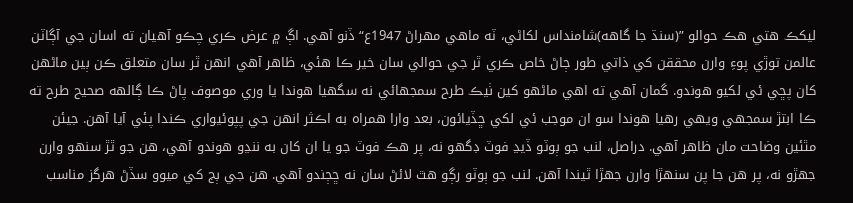ليکڪ هتي هڪ حوالو ”(سنڌ جا گاهه)شامنداس لکاڻي، ٽه ماهي مهراڻ 1947ع“ ڏنو آهي. اڳ ۾ عرض ڪري چڪو آهيان ته اسان جي آڳاٽن عالمن توڙي پوءِ وارن محققن کي ذاتي طور ڄاڻ خاص ڪري ٿر جي حوالي سان خير ڪا هئي، ظاهر آهي انهن ٿر سان متعلق ڪن ٻين ماڻهن کان پڇي ئي لکيو هوندو. گمان آهي ته اهي ماڻهو کين ٺيڪ طرح سمجهائي نه سگهيا هوندا يا وري موصوف پاڻ ڪا ڳالهه صحيح طرح ته ڪا ابتڙ سمجهي ويهي رهيا هوندا سو ان موجب ئي لکي ڇڏيائون، بعد وارا همراه به اڪثر انهن جي پپوئيواري ڪندا پئي آيا آهن. جيئن مٿئين وضاحت مان ظاهر آهي. دراصل، لنب جو ٻوٽو ڏيڍ فوٽ ڊگهو نه، پر هڪ فوٽ جو يا ان کان به ننڍو هوندو آهي، هن جو ٿڙ سنهو وارن جهڙو نه، پر هن جا پن سنهڙا وارن جهڙا ٿيندا آهن. لنب جو ٻوٽو رڳو هٿ لائڻ سان نه ڇڄندو آهي. هن جي ٻج کي ميوو سڏڻ هرگز مناسب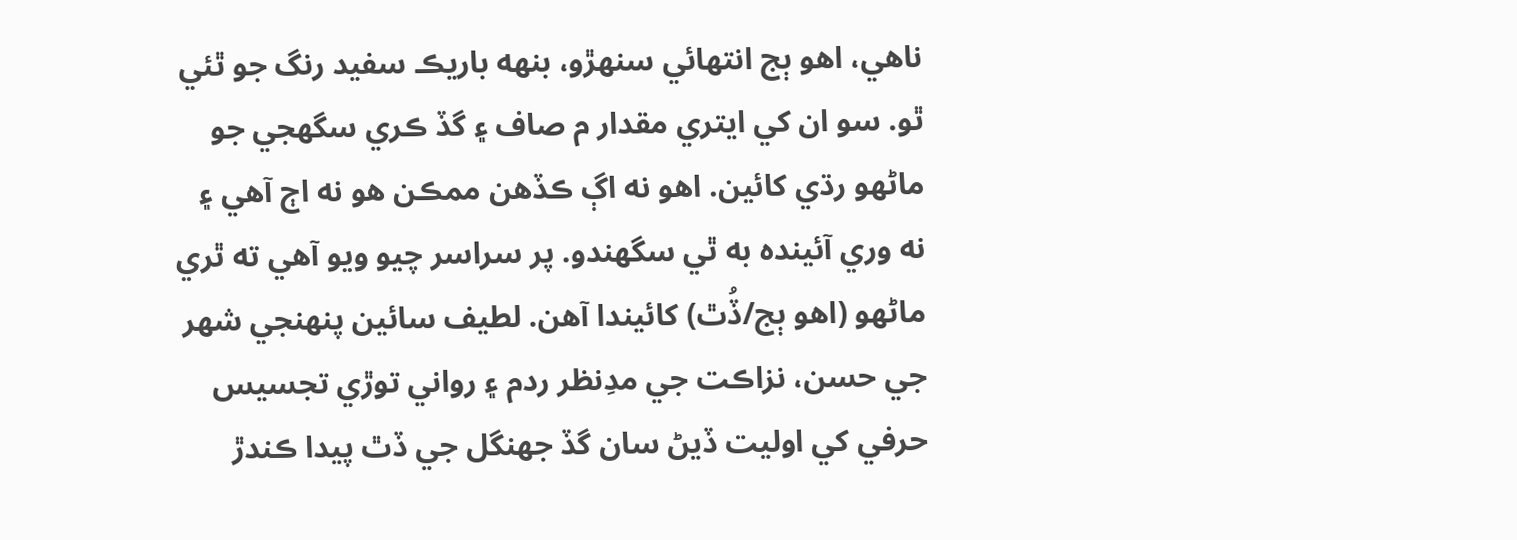ناهي، اهو ٻج انتهائي سنهڙو، بنهه باريڪ سفيد رنگ جو ٿئي ٿو. سو ان کي ايتري مقدار م صاف ۽ گڏ ڪري سگهجي جو ماڻهو رڌي کائين. اهو نه اڳ ڪڏهن ممڪن هو نه اڄ آهي ۽ نه وري آئينده به ٿي سگهندو. پر سراسر چيو ويو آهي ته ٿري ماڻهو (اهو ٻج/ڏُٿ) کائيندا آهن. لطيف سائين پنهنجي شهر جي حسن، نزاڪت جي مدِنظر ردم ۽ رواني توڙي تجسيس حرفي کي اوليت ڏيڻ سان گڏ جهنگل جي ڏٿ پيدا ڪندڙ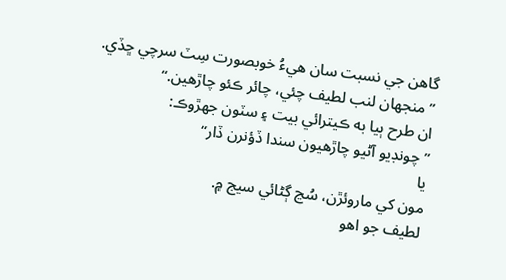گاهن جي نسبت سان هيءُ خوبصورت سِٽ سرچي ڇڏي.
”منجهان لنب لطيف چئي، چائر ڪئو چاڙهين.“
ان طرح ٻيا به ڪيترائي بيت ۽ سٽون جهڙوڪ:
”چونڊيو آڻيو چاڙهيون سندا ڏؤنرن ڏار“
يا
مون کي ماروئڙن، سُڃ ڳڻائي سيج ۾.
لطيف جو اهو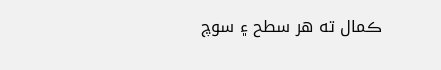ڪمال ته هر سطح ۽ سوچ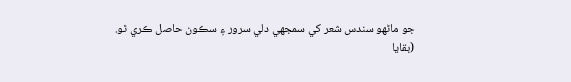جو ماڻهو سندس شعر کي سمجهي دلي سرور ۽ سڪون حاصل ڪري ٿو.
(بقايا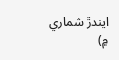ايندڙ شماري ۾)